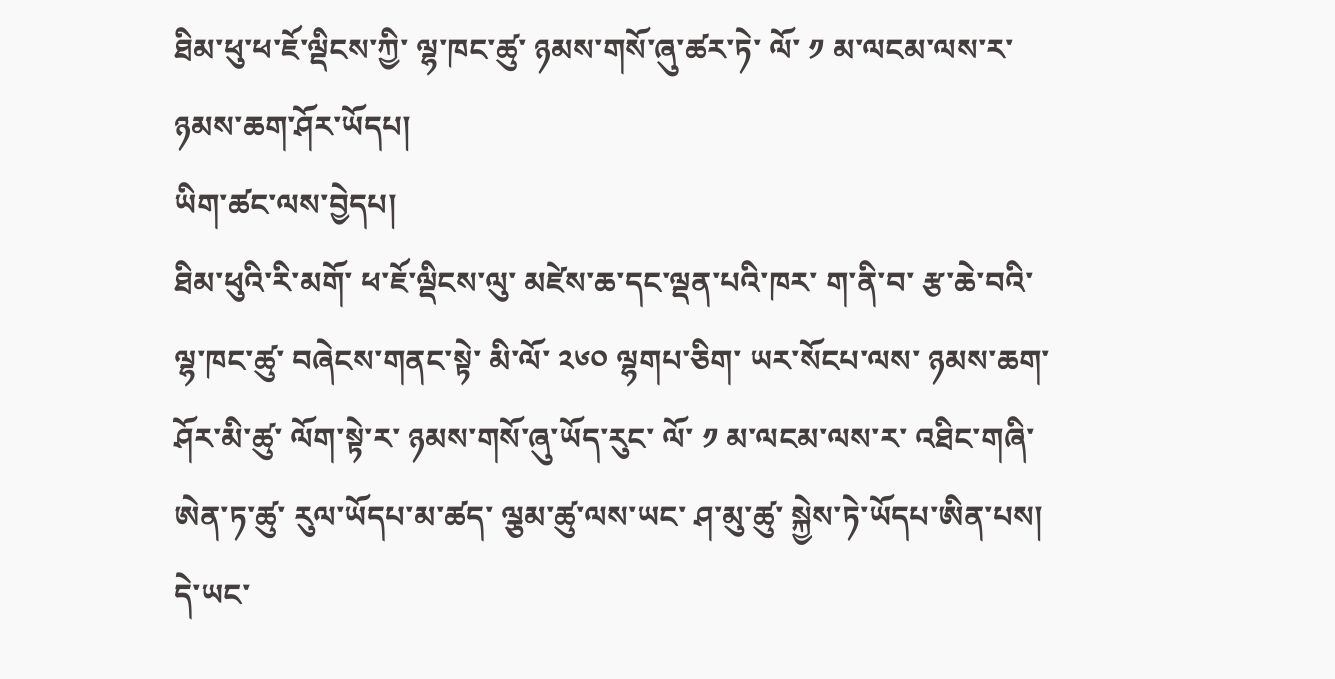ཐིམ་ཕུ་ཕ་ཇོ་ལྡིངས་ཀྱི་ ལྷ་ཁང་ཚུ་ ཉམས་གསོ་ཞུ་ཚར་ཏེ་ ལོ་ ༡ མ་ལངམ་ལས་ར་ ཉམས་ཆག་ཤོར་ཡོདཔ།
ཡིག་ཚང་ལས་བྱེདཔ།
ཐིམ་ཕུའི་རི་མགོ་ ཕ་ཇོ་ལྡིངས་ལུ་ མཛེས་ཆ་དང་ལྡན་པའི་ཁར་ ག་ནི་བ་ རྩ་ཆེ་བའི་ ལྷ་ཁང་ཚུ་ བཞེངས་གནང་སྟེ་ མི་ལོ་ ༢༦༠ ལྷགཔ་ཅིག་ ཡར་སོངཔ་ལས་ ཉམས་ཆག་ཤོར་མི་ཚུ་ ལོག་སྟེ་ར་ ཉམས་གསོ་ཞུ་ཡོད་རུང་ ལོ་ ༡ མ་ལངམ་ལས་ར་ འཐིང་གཞི་ཨེན་ཏ་ཚུ་ རུལ་ཡོདཔ་མ་ཚད་ ལྕམ་ཚུ་ལས་ཡང་ ཤ་མུ་ཚུ་ སྐྱེས་ཏེ་ཡོདཔ་ཨིན་པས།
དེ་ཡང་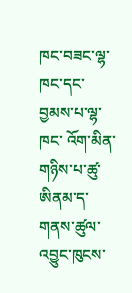ཁང་བཟང་ལྷ་ཁང་དང་ བྱམས་པ་ལྷ་ཁང་ འོག་མིན་གཉིས་པ་ཚུ་ཨིནམ་ད་ གནས་ཚུལ་འབྱུང་ཁུངས་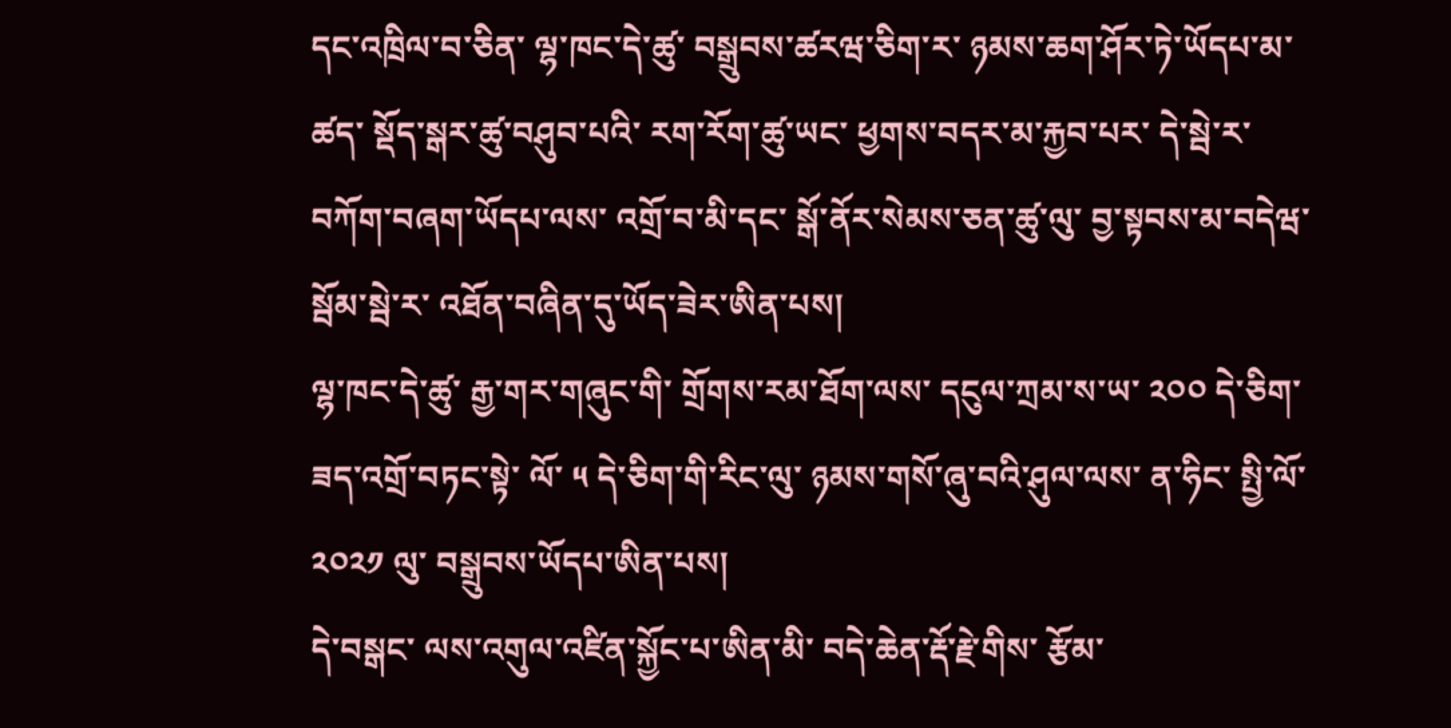དང་འཁྲིལ་བ་ཅིན་ ལྷ་ཁང་དེ་ཚུ་ བསྒྲུབས་ཚརཝ་ཅིག་ར་ ཉམས་ཆག་ཤོར་ཏེ་ཡོདཔ་མ་ཚད་ སྡོད་སྒར་ཚུ་བཤུབ་པའི་ རག་རོག་ཚུ་ཡང་ ཕྱགས་བདར་མ་རྐྱབ་པར་ དེ་སྦེ་ར་ བཀོག་བཞག་ཡོདཔ་ལས་ འགྲོ་བ་མི་དང་ སྒོ་ནོར་སེམས་ཅན་ཚུ་ལུ་ བྱ་སྟབས་མ་བདེཝ་སྦོམ་སྦེ་ར་ འཐོན་བཞིན་དུ་ཡོད་ཟེར་ཨིན་པས།
ལྷ་ཁང་དེ་ཚུ་ རྒྱ་གར་གཞུང་གི་ གྲོགས་རམ་ཐོག་ལས་ དངུལ་ཀྲམ་ས་ཡ་ ༢༠༠ དེ་ཅིག་ ཟད་འགྲོ་བཏང་སྟེ་ ལོ་ ༥ དེ་ཅིག་གི་རིང་ལུ་ ཉམས་གསོ་ཞུ་བའི་ཤུལ་ལས་ ན་ཧིང་ སྤྱི་ལོ་ ༢༠༢༡ ལུ་ བསྒྲུབས་ཡོདཔ་ཨིན་པས།
དེ་བསྒང་ ལས་འགུལ་འཛིན་སྐྱོང་པ་ཨིན་མི་ བདེ་ཆེན་རྡོ་རྗེ་གིས་ རྩོམ་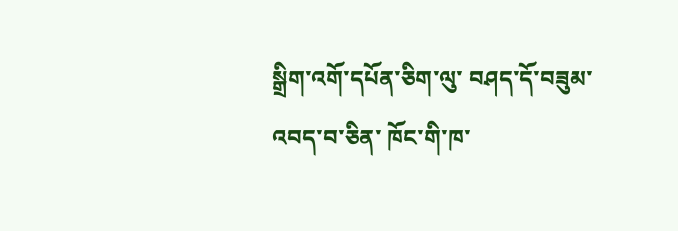སྒྲིག་འགོ་དཔོན་ཅིག་ལུ་ བཤད་དོ་བཟུམ་འབད་བ་ཅིན་ ཁོང་གི་ཁ་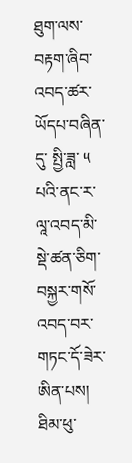ཐུག་ལས་ བརྟག་ཞིབ་འབད་ཚར་ཡོདཔ་བཞིན་དུ་ སྤྱི་ཟླ་ ༥ པའི་ནང་ར་ ལཱ་འབད་མི་ སྡེ་ཚན་ཅིག་ བསྐྱར་གསོ་འབད་བར་ གཏང་དོ་ཟེར་ཨིན་པས།
ཐིམ་ཕུ་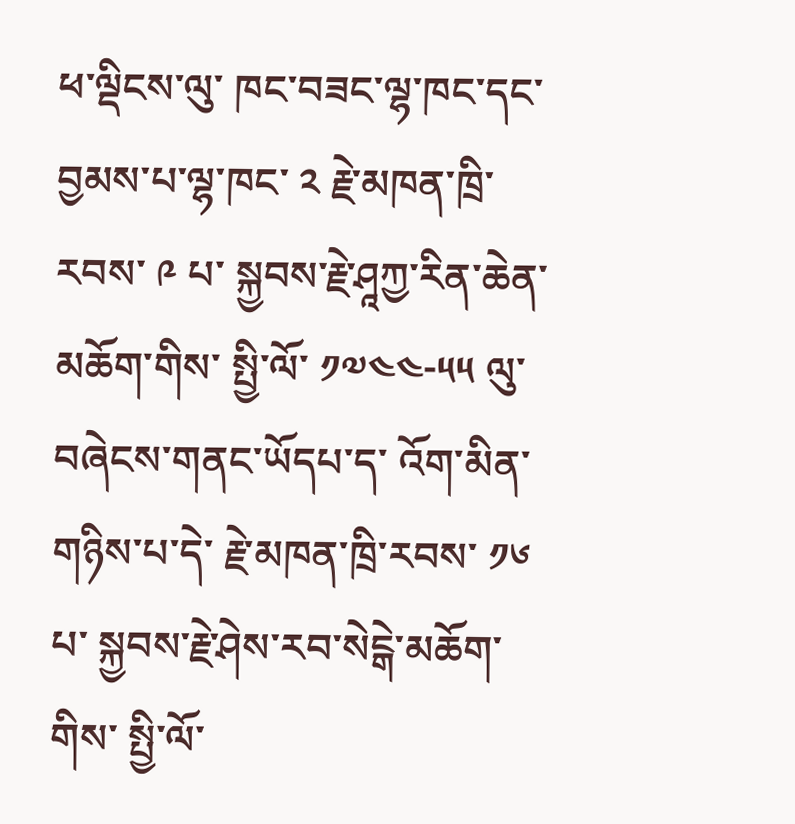ཕ་ལྡིངས་ལུ་ ཁང་བཟང་ལྷ་ཁང་དང་ བྱམས་པ་ལྷ་ཁང་ ༢ རྗེ་མཁན་ཁྲི་རབས་ ༩ པ་ སྐྱབས་རྗེ་ཤཱཀྱ་རིན་ཆེན་མཆོག་གིས་ སྤྱི་ལོ་ ༡༧༤༤-༥༥ ལུ་ བཞེངས་གནང་ཡོདཔ་ད་ འོག་མིན་གཉིས་པ་དེ་ རྗེ་མཁན་ཁྲི་རབས་ ༡༦ པ་ སྐྱབས་རྗེ་ཤེས་རབ་སེངྒེ་མཆོག་གིས་ སྤྱི་ལོ་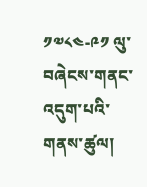༡༧༨༤-༩༡ ལུ་ བཞེངས་གནང་འདུག་པའི་གནས་ཚུལ།